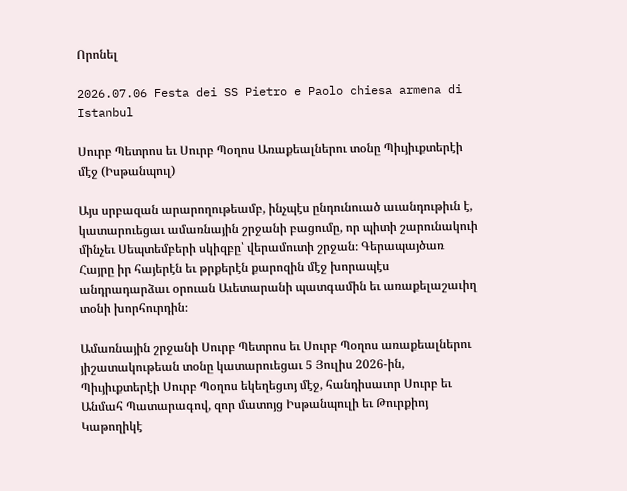Որոնել

2026.07.06 Festa dei SS Pietro e Paolo chiesa armena di Istanbul

Սուրբ Պետրոս եւ Սուրբ Պօղոս Առաքեալներու տօնը Պիւյիւքտերէի մէջ (Իսթանպուլ)

Այս սրբազան արարողութեամբ, ինչպէս ընդունուած աւանդութիւն է, կատարուեցաւ ամառնային շրջանի բացումը, որ պիտի շարունակուի մինչեւ Սեպտեմբերի սկիզբը՝ վերամուտի շրջան։ Գերապայծառ Հայրը իր հայերէն եւ թրքերէն քարոզին մէջ խորապէս անդրադարձաւ օրուան Աւետարանի պատգամին եւ առաքելաշաւիղ տօնի խորհուրդին։

Ամառնային շրջանի Սուրբ Պետրոս եւ Սուրբ Պօղոս առաքեալներու յիշատակութեան տօնը կատարուեցաւ 5 Յուլիս 2026-ին, Պիւյիւքտերէի Սուրբ Պօղոս եկեղեցւոյ մէջ, հանդիսաւոր Սուրբ եւ Անմահ Պատարագով, զոր մատոյց Իսթանպուլի եւ Թուրքիոյ Կաթողիկէ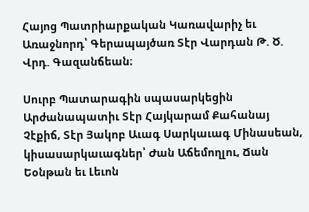Հայոց Պատրիարքական Կառավարիչ եւ Առաջնորդ՝ Գերապայծառ Տէր Վարդան Թ. Ծ. Վրդ. Գազանճեան։

Սուրբ Պատարագին սպասարկեցին Արժանապատիւ Տէր Հայկարամ Քահանայ Չէքիճ, Տէր Յակոբ Աւագ Սարկաւագ Մինասեան, կիսասարկաւագներ՝ Ժան Աճեմողլու, Ճան Եօնթան եւ Լեւոն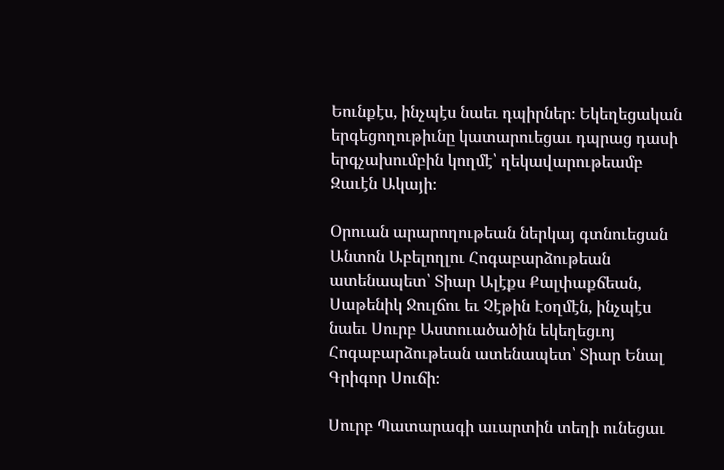Եունքէս, ինչպէս նաեւ դպիրներ։ Եկեղեցական երգեցողութիւնը կատարուեցաւ դպրաց դասի երգչախումբին կողմէ՝ ղեկավարութեամբ Զաւէն Ակայի։

Օրուան արարողութեան ներկայ գտնուեցան Անտոն Աբելողլու Հոգաբարձութեան ատենապետ՝ Տիար Ալէքս Քալփաքճեան, Սաթենիկ Ջուլճու եւ Չէթին Էօղմէն, ինչպէս նաեւ Սուրբ Աստուածածին եկեղեցւոյ Հոգաբարձութեան ատենապետ՝ Տիար Ենալ Գրիգոր Սուճի։

Սուրբ Պատարագի աւարտին տեղի ունեցաւ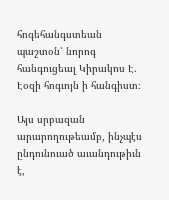հոգեհանգստեան պաշտօն՝ նորոգ հանգուցեալ Կիրակոս Է. Էօզի հոգւոյն ի հանգիստ։

Այս սրբազան արարողութեամբ, ինչպէս ընդունուած աւանդութիւն է,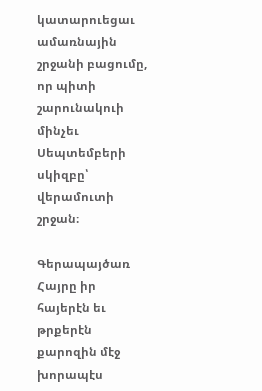կատարուեցաւ ամառնային շրջանի բացումը, որ պիտի շարունակուի մինչեւ Սեպտեմբերի սկիզբը՝ վերամուտի շրջան։

Գերապայծառ Հայրը իր հայերէն եւ թրքերէն քարոզին մէջ խորապէս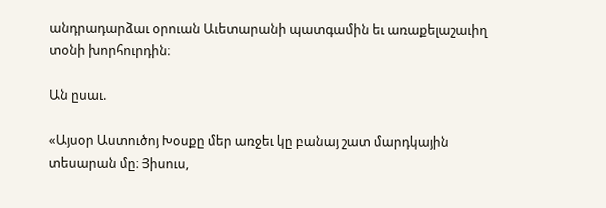անդրադարձաւ օրուան Աւետարանի պատգամին եւ առաքելաշաւիղ տօնի խորհուրդին։

Ան ըսաւ.

«Այսօր Աստուծոյ Խօսքը մեր առջեւ կը բանայ շատ մարդկային տեսարան մը։ Յիսուս,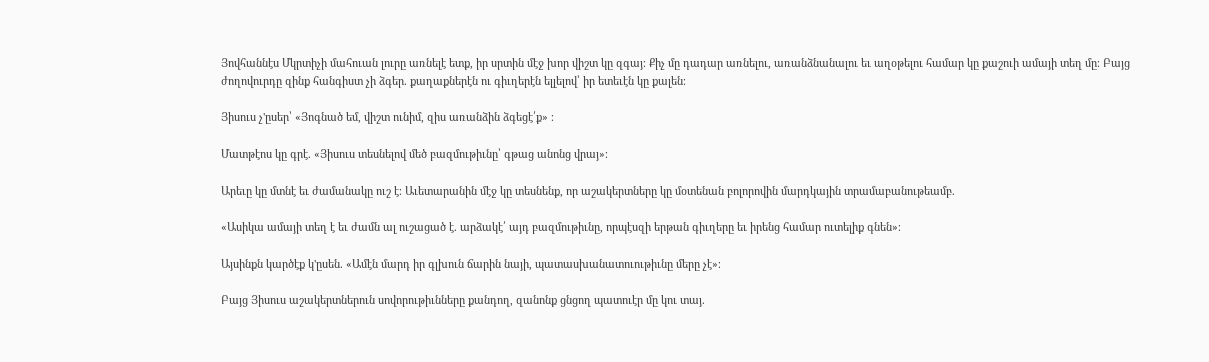Յովհաննէս Մկրտիչի մահուան լուրը առնելէ ետք, իր սրտին մէջ խոր վիշտ կը զգայ։ Քիչ մը դադար առնելու, առանձնանալու եւ աղօթելու համար կը քաշուի ամայի տեղ մը։ Բայց ժողովուրդը զինք հանգիստ չի ձգեր. քաղաքներէն ու գիւղերէն ելլելով՝ իր ետեւէն կը քալեն։

Յիսուս չ'ըսեր՝ «Յոգնած եմ, վիշտ ունիմ, զիս առանձին ձգեցէ՛ք» ։

Մատթէոս կը գրէ. «Յիսուս տեսնելով մեծ բազմութիւնը՝ գթաց անոնց վրայ»։

Արեւը կը մտնէ եւ ժամանակը ուշ է։ Աւետարանին մէջ կը տեսնենք, որ աշակերտները կը մօտենան բոլորովին մարդկային տրամաբանութեամբ.

«Ասիկա ամայի տեղ է եւ ժամն ալ ուշացած է. արձակէ՛ այդ բազմութիւնը, որպէսզի երթան գիւղերը եւ իրենց համար ուտելիք գնեն»։

Այսինքն կարծէք կ'ըսեն. «Ամէն մարդ իր գլխուն ճարին նայի, պատասխանատուութիւնը մերը չէ»։

Բայց Յիսուս աշակերտներուն սովորութիւնները քանդող, զանոնք ցնցող պատուէր մը կու տայ.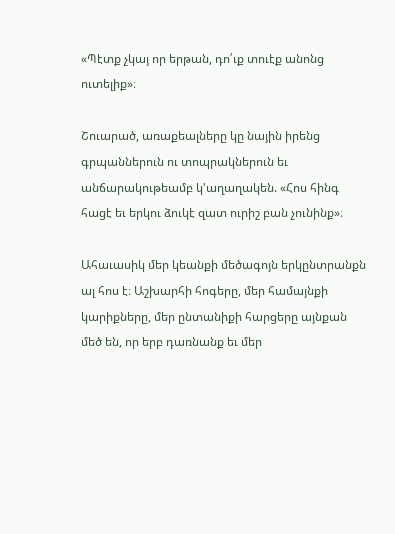«Պէտք չկայ որ երթան, դո՛ւք տուէք անոնց ուտելիք»։

Շուարած, առաքեալները կը նային իրենց գրպաններուն ու տոպրակներուն եւ անճարակութեամբ կ'աղաղակեն. «Հոս հինգ հացէ եւ երկու ձուկէ զատ ուրիշ բան չունինք»։

Ահաւասիկ մեր կեանքի մեծագոյն երկընտրանքն ալ հոս է։ Աշխարհի հոգերը, մեր համայնքի կարիքները, մեր ընտանիքի հարցերը այնքան մեծ են, որ երբ դառնանք եւ մեր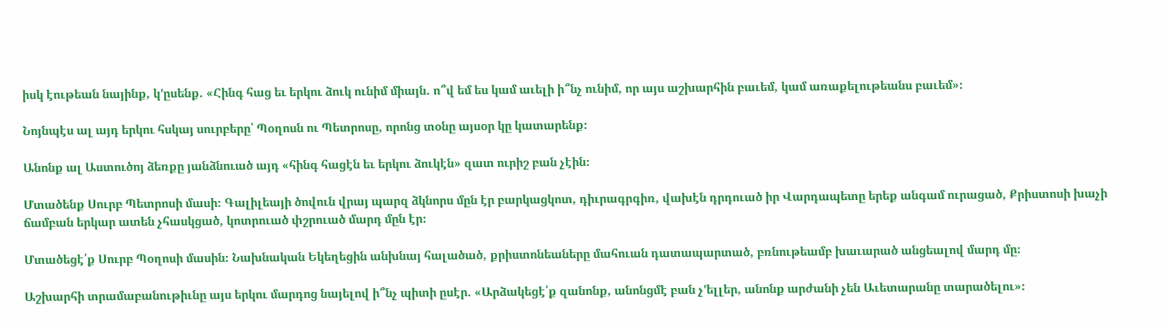իսկ էութեան նայինք, կ'ըսենք. «Հինգ հաց եւ երկու ձուկ ունիմ միայն. ո՞վ եմ ես կամ աւելի ի՞նչ ունիմ, որ այս աշխարհին բաւեմ, կամ առաքելութեանս բաւեմ»։

Նոյնպէս ալ այդ երկու հսկայ սուրբերը՝ Պօղոսն ու Պետրոսը, որոնց տօնը այսօր կը կատարենք։

Անոնք ալ Աստուծոյ ձեռքը յանձնուած այդ «հինգ հացէն եւ երկու ձուկէն» զատ ուրիշ բան չէին։

Մտածենք Սուրբ Պետրոսի մասի։ Գալիլեայի ծովուն վրայ պարզ ձկնորս մըն էր բարկացկոտ, դիւրագրգիռ, վախէն դրդուած իր Վարդապետը երեք անգամ ուրացած, Քրիստոսի խաչի ճամբան երկար ատեն չհասկցած, կոտրուած փշրուած մարդ մըն էր։

Մտածեցէ՛ք Սուրբ Պօղոսի մասին։ Նախնական Եկեղեցին անխնայ հալածած, քրիստոնեաները մահուան դատապարտած, բռնութեամբ խաւարած անցեալով մարդ մը։

Աշխարհի տրամաբանութիւնը այս երկու մարդոց նայելով ի՞նչ պիտի ըսէր. «Արձակեցէ՛ք զանոնք, անոնցմէ բան չ'ելլեր, անոնք արժանի չեն Աւետարանը տարածելու»։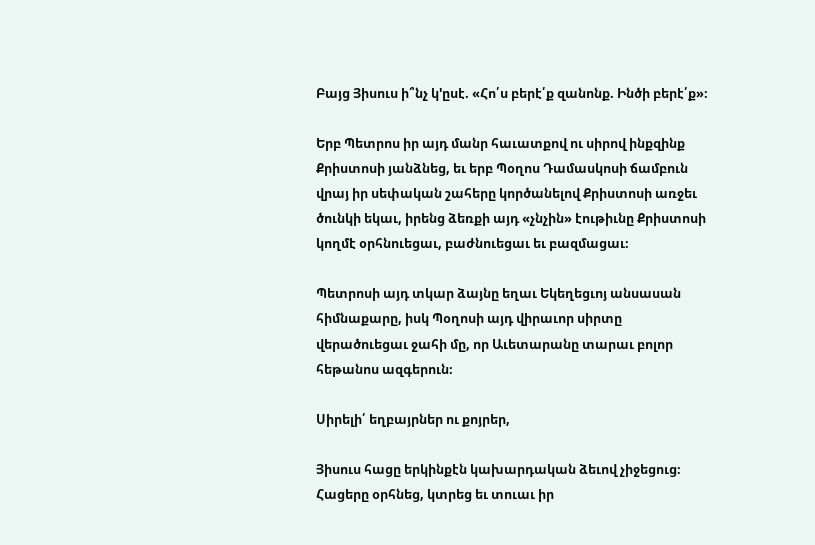Բայց Յիսուս ի՞նչ կ'ըսէ. «Հո՛ս բերէ՛ք զանոնք. Ինծի բերէ՛ք»։

Երբ Պետրոս իր այդ մանր հաւատքով ու սիրով ինքզինք Քրիստոսի յանձնեց, եւ երբ Պօղոս Դամասկոսի ճամբուն վրայ իր սեփական շահերը կործանելով Քրիստոսի առջեւ ծունկի եկաւ, իրենց ձեռքի այդ «չնչին» էութիւնը Քրիստոսի կողմէ օրհնուեցաւ, բաժնուեցաւ եւ բազմացաւ։

Պետրոսի այդ տկար ձայնը եղաւ Եկեղեցւոյ անսասան հիմնաքարը, իսկ Պօղոսի այդ վիրաւոր սիրտը վերածուեցաւ ջահի մը, որ Աւետարանը տարաւ բոլոր հեթանոս ազգերուն։

Սիրելի՛ եղբայրներ ու քոյրեր,

Յիսուս հացը երկինքէն կախարդական ձեւով չիջեցուց։ Հացերը օրհնեց, կտրեց եւ տուաւ իր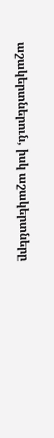աշակերտներուն, իսկ աշակերտները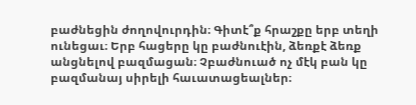բաժնեցին ժողովուրդին։ Գիտէ՞ք հրաշքը երբ տեղի ունեցաւ։ Երբ հացերը կը բաժնուէին, ձեռքէ ձեռք անցնելով բազմացան։ Չբաժնուած ոչ մէկ բան կը բազմանայ սիրելի հաւատացեալներ։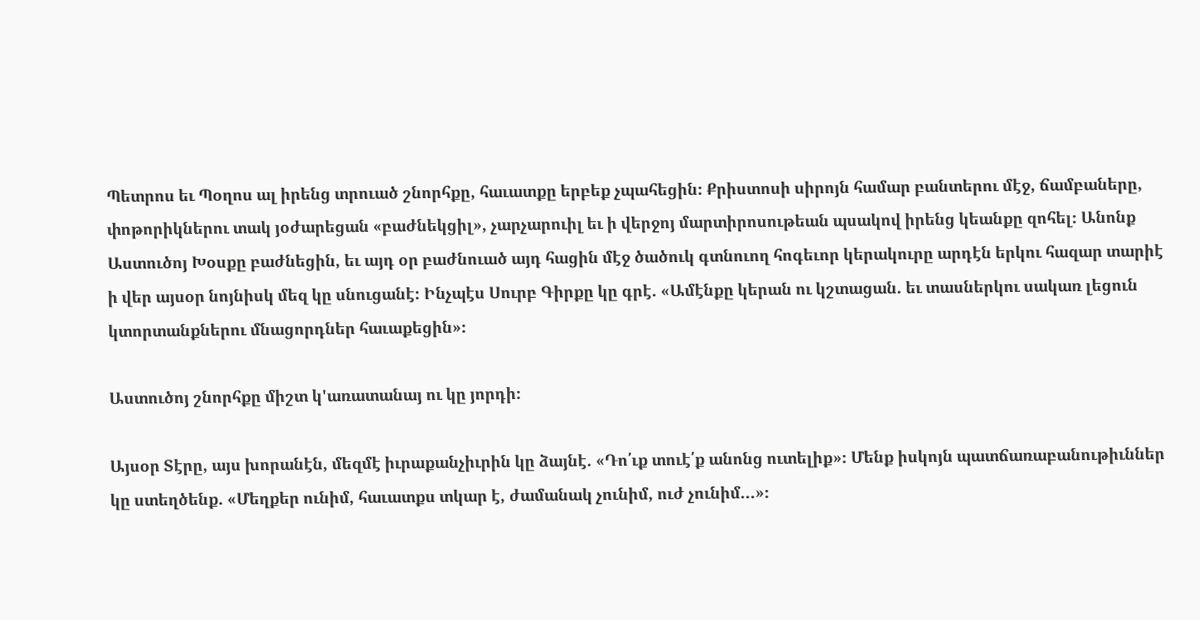Պետրոս եւ Պօղոս ալ իրենց տրուած շնորհքը, հաւատքը երբեք չպահեցին։ Քրիստոսի սիրոյն համար բանտերու մէջ, ճամբաները, փոթորիկներու տակ յօժարեցան «բաժնեկցիլ», չարչարուիլ եւ ի վերջոյ մարտիրոսութեան պսակով իրենց կեանքը զոհել։ Անոնք Աստուծոյ Խօսքը բաժնեցին, եւ այդ օր բաժնուած այդ հացին մէջ ծածուկ գտնուող հոգեւոր կերակուրը արդէն երկու հազար տարիէ ի վեր այսօր նոյնիսկ մեզ կը սնուցանէ։ Ինչպէս Սուրբ Գիրքը կը գրէ. «Ամէնքը կերան ու կշտացան. եւ տասներկու սակառ լեցուն կտորտանքներու մնացորդներ հաւաքեցին»։

Աստուծոյ շնորհքը միշտ կ'առատանայ ու կը յորդի։

Այսօր Տէրը, այս խորանէն, մեզմէ իւրաքանչիւրին կը ձայնէ. «Դո՛ւք տուէ՛ք անոնց ուտելիք»։ Մենք իսկոյն պատճառաբանութիւններ կը ստեղծենք. «Մեղքեր ունիմ, հաւատքս տկար է, ժամանակ չունիմ, ուժ չունիմ...»։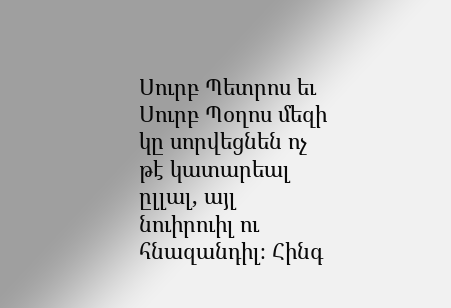Սուրբ Պետրոս եւ Սուրբ Պօղոս մեզի կը սորվեցնեն ոչ թէ կատարեալ ըլլալ, այլ նուիրուիլ ու հնազանդիլ։ Հինգ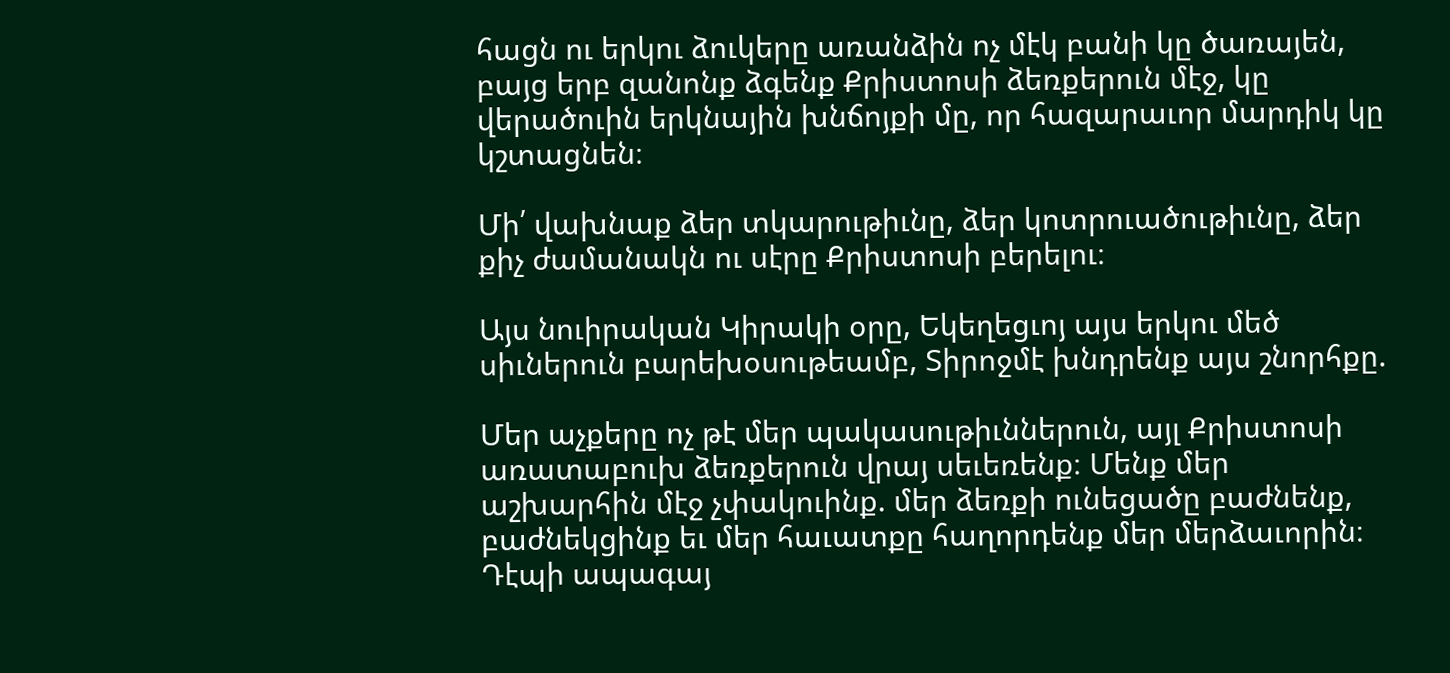հացն ու երկու ձուկերը առանձին ոչ մէկ բանի կը ծառայեն, բայց երբ զանոնք ձգենք Քրիստոսի ձեռքերուն մէջ, կը վերածուին երկնային խնճոյքի մը, որ հազարաւոր մարդիկ կը կշտացնեն։

Մի՛ վախնաք ձեր տկարութիւնը, ձեր կոտրուածութիւնը, ձեր քիչ ժամանակն ու սէրը Քրիստոսի բերելու։

Այս նուիրական Կիրակի օրը, Եկեղեցւոյ այս երկու մեծ սիւներուն բարեխօսութեամբ, Տիրոջմէ խնդրենք այս շնորհքը.

Մեր աչքերը ոչ թէ մեր պակասութիւններուն, այլ Քրիստոսի առատաբուխ ձեռքերուն վրայ սեւեռենք։ Մենք մեր աշխարհին մէջ չփակուինք. մեր ձեռքի ունեցածը բաժնենք, բաժնեկցինք եւ մեր հաւատքը հաղորդենք մեր մերձաւորին։ Դէպի ապագայ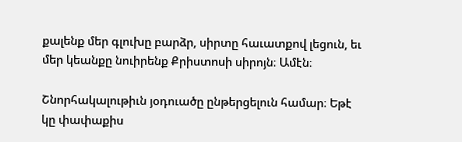քալենք մեր գլուխը բարձր, սիրտը հաւատքով լեցուն, եւ մեր կեանքը նուիրենք Քրիստոսի սիրոյն։ Ամէն։

Շնորհակալութիւն յօդուածը ընթերցելուն համար։ Եթէ կը փափաքիս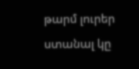թարմ լուրեր ստանալ կը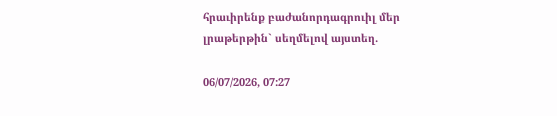հրաւիրենք բաժանորդագրուիլ մեր լրաթերթին` սեղմելով այստեղ.

06/07/2026, 07:27